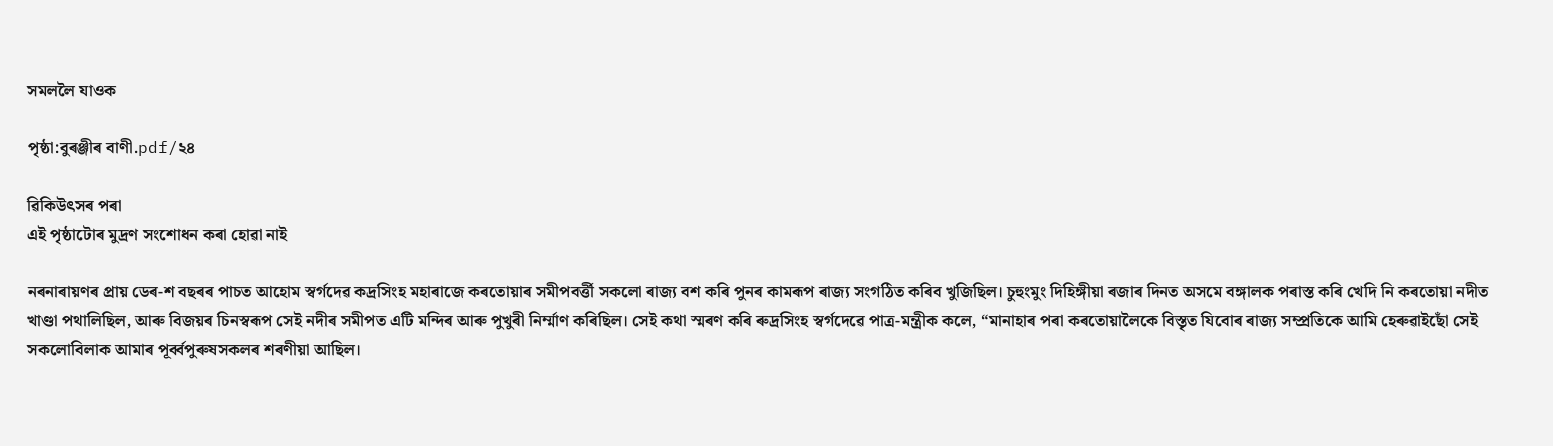সমললৈ যাওক

পৃষ্ঠা:বুৰঞ্জীৰ বাণী.pdf/২৪

ৱিকিউৎসৰ পৰা
এই পৃষ্ঠাটোৰ মুদ্ৰণ সংশোধন কৰা হোৱা নাই

নৰনাৰায়ণৰ প্ৰায় ডেৰ-শ বছৰৰ পাচত আহোম স্বৰ্গদেৱ কদ্ৰসিংহ মহাৰাজে কৰতোয়াৰ সমীপবৰ্ত্তী সকলো ৰাজ্য বশ কৰি পুনৰ কামৰূপ ৰাজ্য সংগঠিত কৰিব খুজিছিল। চুহুংমুং দিহিঙ্গীয়া ৰজাৰ দিনত অসমে বঙ্গালক পৰাস্ত কৰি খেদি নি কৰতোয়া নদীত খাণ্ডা পথালিছিল, আৰু বিজয়ৰ চিনস্বৰূপ সেই নদীৰ সমীপত এটি মন্দিৰ আৰু পুখুৰী নিৰ্ম্মাণ কৰিছিল। সেই কথা স্মৰণ কৰি ৰুদ্ৰসিংহ স্বৰ্গদেৱে পাত্ৰ-মন্ত্ৰীক কলে, “মানাহাৰ পৰা কৰতোয়ালৈকে বিস্তৃত যিবোৰ ৰাজ্য সম্প্ৰতিকে আমি হেৰুৱাইছোঁ সেই সকলোবিলাক আমাৰ পূৰ্ব্বপুৰুষসকলৰ শৰণীয়া আছিল।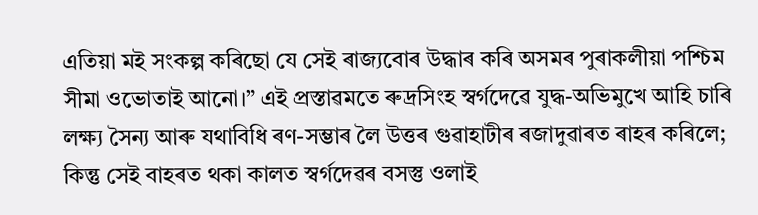এতিয়া ম‍ই সংকল্প কৰিছো যে সেই ৰাজ্যবোৰ উদ্ধাৰ কৰি অসমৰ পুৰাকলীয়া পশ্চিম সীমা ওভোতাই আনো।” এই প্ৰস্তাৱমতে ৰুদ্ৰসিংহ স্বৰ্গদেৱে যুদ্ধ-অভিমুখে আহি চাৰি লক্ষ্য সৈন্য আৰু যথাবিধি ৰণ-সম্ভাৰ লৈ উত্তৰ গুৱাহাটীৰ ৰজাদুৱাৰত ৰাহৰ কৰিলে; কিন্তু সেই বাহৰত থকা কালত স্বৰ্গদেৱৰ বসস্তু ওলাই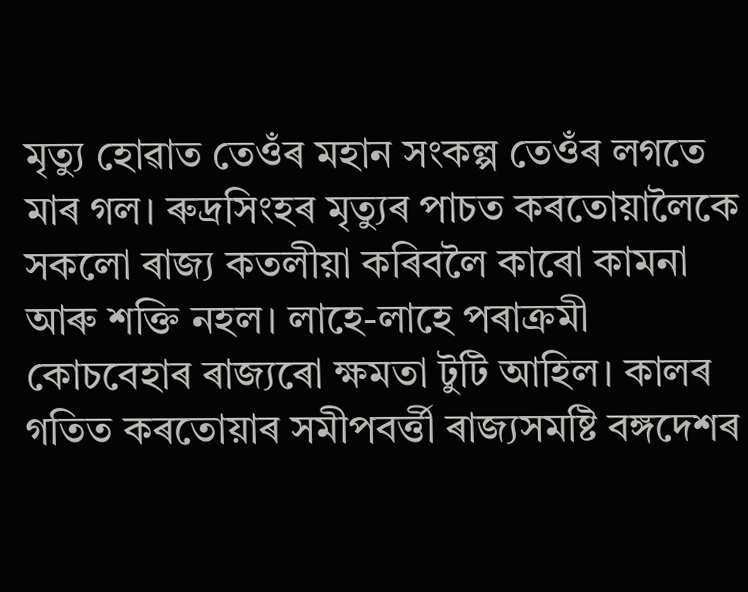মৃত্যু হোৱাত তেওঁৰ মহান সংকল্প তেওঁৰ লগতে মাৰ গল। ৰুদ্ৰসিংহৰ মৃত্যুৰ পাচত কৰতোয়ালৈকে সকলো ৰাজ্য কতলীয়া কৰিবলৈ কাৰো কামনা আৰু শক্তি নহল। লাহে-লাহে পৰাক্ৰমী কোচবেহাৰ ৰাজ্যৰো ক্ষমতা টুটি আহিল। কালৰ গতিত কৰতোয়াৰ সমীপবৰ্ত্তী ৰাজ্যসমষ্টি বঙ্গদেশৰ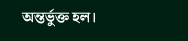অন্তৰ্ভুক্ত হল।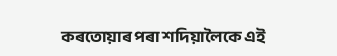কৰতোয়াৰ পৰা শদিয়ালৈকে এই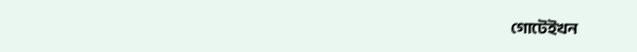গোটেইখন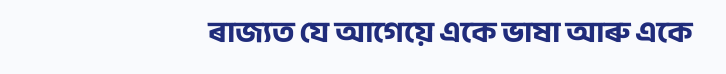ৰাজ্যত যে আগেয়ে একে ভাষা আৰু একে